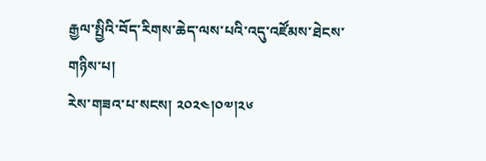རྒྱལ་སྤྱིའི་བོད་རིགས་ཆེད་ལས་པའི་འདུ་འཛོམས་ཐེངས་གཉིས་པ།
རེས་གཟའ་པ་སངས། ༢༠༢༤།༠༧།༢༦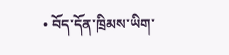• བོད་དོན་ཁྲིམས་ཡིག་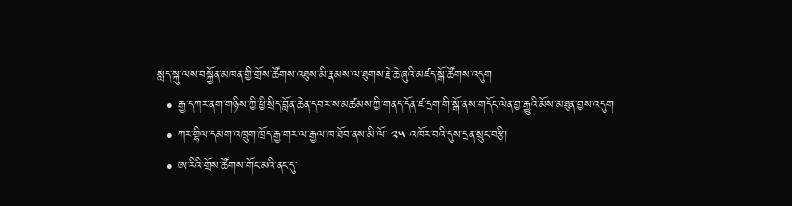སླད་སྐུ་ལས་བསྐྱོན་མཁན་གྱི་གྲོས་ཚོགས་འཐུས་མི་རྣམས་ལ་ཐུགས་རྗེ་ཆེ་ཞུའི་མཛད་སྒོ་ཚོགས་འདུག
  • རྒྱ་དཀར་ནག་གཉིས་ཀྱི་ཕྱི་སྲིད་བློན་ཆེན་དབར་ས་མཚམས་ཀྱི་གནད་དོན་ཛ་དྲག་གི་སྒོ་ནས་གདོང་ལེན་བྱ་རྒྱུའི་མོས་མཐུན་བྱས་འདུག
  • ཀར་གྷིལ་དམག་འཁྲུག་ཁྲོད་རྒྱ་གར་ལ་རྒྱལ་ཁ་ཐོབ་ནས་མི་ལོ་ ༢༥ འཁོར་བའི་དུས་དྲན་སྲུང་བརྩི།
  • ཨ་རིའི་གྲོས་ཚོགས་གོང་མའི་ནང་དུ་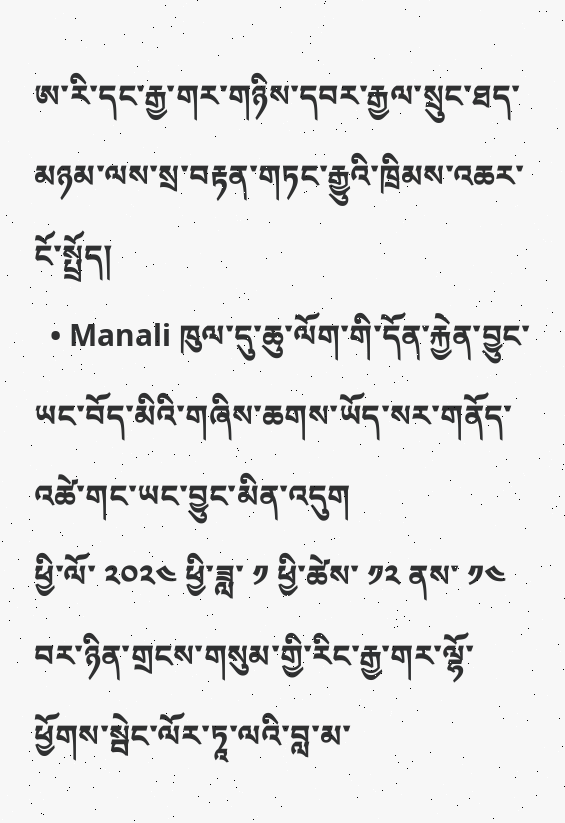ཨ་རི་དང་རྒྱ་གར་གཉིས་དབར་རྒྱལ་སྲུང་ཐད་མཉམ་ལས་སྲ་བརྟན་གཏང་རྒྱུའི་ཁྲིམས་འཆར་ངོ་སྤྲོད།
  • Manali ཁུལ་དུ་ཆུ་ལོག་གི་དོན་རྐྱེན་བྱུང་ཡང་བོད་མིའི་གཞིས་ཆགས་ཡོད་སར་གནོད་འཚེ་གང་ཡང་བྱུང་མིན་འདུག
ཕྱི་ལོ་ ༢༠༢༤ ཕྱི་ཟླ་ ༡ ཕྱི་ཚེས་ ༡༢ ནས་ ༡༤ བར་ཉིན་གྲངས་གསུམ་གྱི་རིང་རྒྱ་གར་ལྷོ་ཕྱོགས་སྦེང་ལོར་ཏཱ་ལའི་བླ་མ་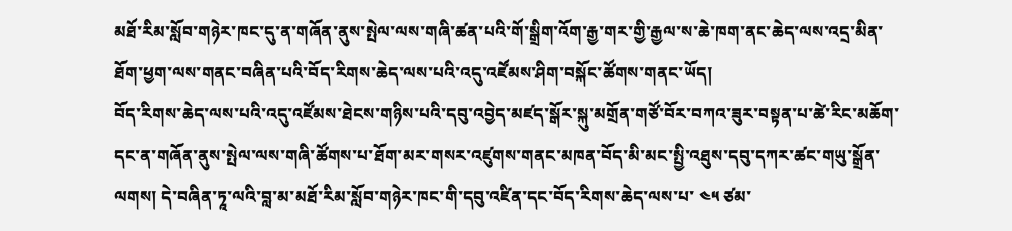མཐོ་རིམ་སློབ་གཉེར་ཁང་དུ་ན་གཞོན་ནུས་སྤེལ་ལས་གཞི་ཚན་པའི་གོ་སྒྲིག་འོག་རྒྱ་གར་གྱི་རྒྱལ་ས་ཆེ་ཁག་ནང་ཆེད་ལས་འདྲ་མིན་ཐོག་ཕྱག་ལས་གནང་བཞིན་པའི་བོད་རིགས་ཆེད་ལས་པའི་འདུ་འཛོམས་ཤིག་བསྐོང་ཚོགས་གནང་ཡོད།
བོད་རིགས་ཆེད་ལས་པའི་འདུ་འཛོམས་ཐེངས་གཉིས་པའི་དབུ་འབྱེད་མཛད་སྒོར་སྐུ་མགྲོན་གཙོ་བོར་བཀའ་ཟུར་བསྟན་པ་ཚེ་རིང་མཆོག་དང་ན་གཞོན་ནུས་སྤེལ་ལས་གཞི་ཚོགས་པ་ཐོག་མར་གསར་འཛུགས་གནང་མཁན་བོད་མི་མང་སྤྱི་འཐུས་དབུ་དཀར་ཚང་གཡུ་སྒྲོན་ལགས། དེ་བཞིན་ཏཱ་ལའི་བླ་མ་མཐོ་རིམ་སློབ་གཉེར་ཁང་གི་དབུ་འཛིན་དང་བོད་རིགས་ཆེད་ལས་པ་ ༤༥ ཙམ་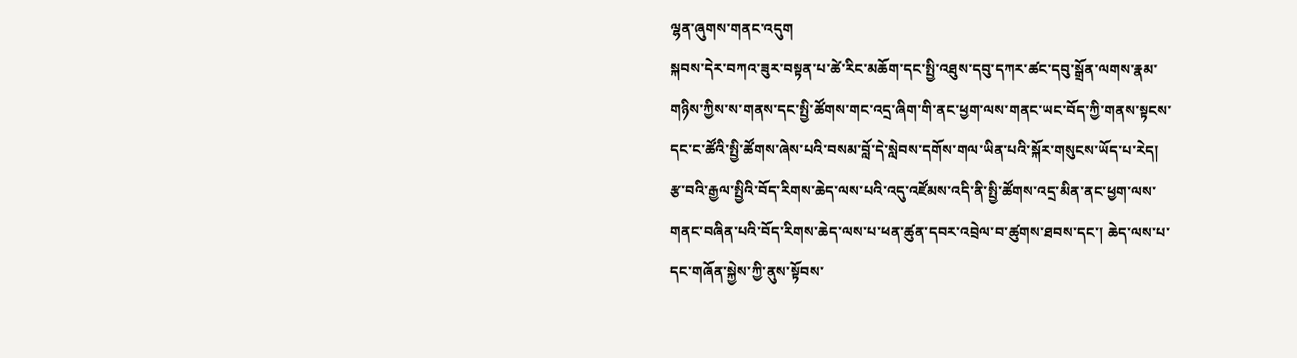ལྷན་ཞུགས་གནང་འདུག
སྐབས་དེར་བཀའ་ཟུར་བསྟན་པ་ཚེ་རིང་མཆོག་དང་སྤྱི་འཐུས་དབུ་དཀར་ཚང་དབུ་སྒྲོན་ལགས་རྣམ་གཉིས་ཀྱིས་ས་གནས་དང་སྤྱི་ཚོགས་གང་འདྲ་ཞིག་གི་ནང་ཕྱག་ལས་གནང་ཡང་བོད་ཀྱི་གནས་སྟངས་དང་ང་ཚོའི་སྤྱི་ཚོགས་ཞེས་པའི་བསམ་བློ་དེ་སླེབས་དགོས་གལ་ཡིན་པའི་སྐོར་གསུངས་ཡོད་པ་རེད།
རྩ་བའི་རྒྱལ་སྤྱིའི་བོད་རིགས་ཆེད་ལས་པའི་འདུ་འཛོམས་འདི་ནི་སྤྱི་ཚོགས་འདྲ་མིན་ནང་ཕྱག་ལས་གནང་བཞིན་པའི་བོད་རིགས་ཆེད་ལས་པ་ཕན་ཚུན་དབར་འབྲེལ་བ་ཚུགས་ཐབས་དང་། ཆེད་ལས་པ་དང་གཞོན་སྐྱེས་ཀྱི་ནུས་སྟོབས་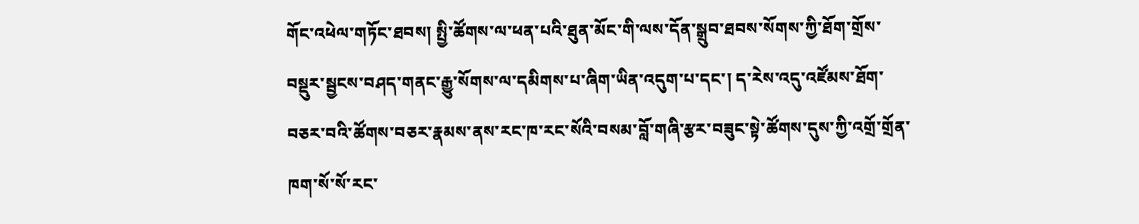གོང་འཕེལ་གཏོང་ཐབས། སྤྱི་ཚོགས་ལ་ཕན་པའི་ཐུན་མོང་གི་ལས་དོན་སྒྲུབ་ཐབས་སོགས་ཀྱི་ཐོག་གྲོས་བསྡུར་སྦྱངས་བཤད་གནང་རྒྱུ་སོགས་ལ་དམིགས་པ་ཞིག་ཡིན་འདུག་པ་དང་། ད་རེས་འདུ་འཛོམས་ཐོག་བཅར་བའི་ཚོགས་བཅར་རྣམས་ནས་རང་ཁ་རང་སོའི་བསམ་བློ་གཞི་རྩར་བཟུང་སྟེ་ཚོགས་དུས་ཀྱི་འགྲོ་གྲོན་ཁག་སོ་སོ་རང་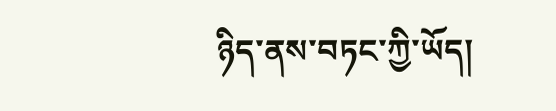ཉིད་ནས་བཏང་ཀྱི་ཡོད།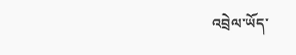འབྲེལ་ཡོད་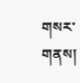གསར་གནས།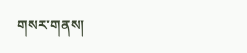གསར་གནས།